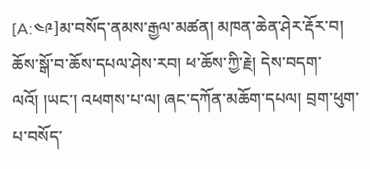[A:༤༩]མ་བསོད་ནམས་རྒྱལ་མཚན། མཁན་ཆེན་ཤེར་རྡོར་བ། ཆོས་སྒོ་བ་ཆོས་དཔལ་ཤེས་རབ། ཕ་ཆོས་ཀྱི་རྗེ། དེས་བདག་ལའོ། །ཡང་། འཕགས་པ་ལ། ཞང་དཀོན་མཆོག་དཔལ། བྲག་ཕུག་པ་བསོད་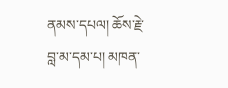ནམས་དཔལ། ཆོས་རྗེ་བླ་མ་དམ་པ། མཁན་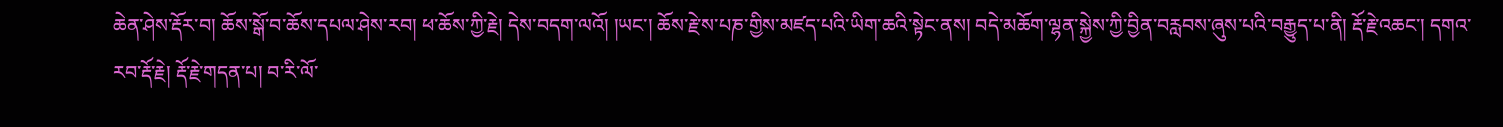ཆེན་ཤེས་རྡོར་བ། ཆོས་སྒོ་བ་ཆོས་དཔལ་ཤེས་རབ། ཕ་ཆོས་ཀྱི་རྗེ། དེས་བདག་ལའོ། །ཡང་། ཆོས་རྗེ་ས་པཎ་གྱིས་མཛད་པའི་ཡིག་ཆའི་སྟེང་ནས། བདེ་མཆོག་ལྷན་སྐྱེས་ཀྱི་བྱིན་བརླབས་ཞུས་པའི་བརྒྱུད་པ་ནི། རྡོ་རྗེ་འཆང་། དགའ་རབ་རྡོ་རྗེ། རྡོ་རྗེ་གདན་པ། བ་རི་ལོ་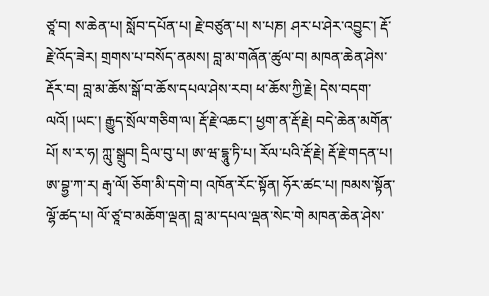ཙཱ་བ། ས་ཆེན་པ། སློབ་དཔོན་པ། རྗེ་བཙུན་པ། ས་པཎ། ཤར་པ་ཤེར་འབྱུང་། རྡོ་རྗེ་འོད་ཟེར། གྲགས་པ་བསོད་ནམས། བླ་མ་གཞོན་ཚུལ་བ། མཁན་ཆེན་ཤེས་རྡོར་བ། བླ་མ་ཆོས་སྒོ་བ་ཆོས་དཔལ་ཤེས་རབ། ཕ་ཆོས་ཀྱི་རྗེ། དེས་བདག་ལའོ། །ཡང་། རྒྱུད་སྲོལ་གཅིག་ལ། རྡོ་རྗེ་འཆང་། ཕྱག་ན་རྡོ་རྗེ། བདེ་ཆེན་མགོན་པོ། ས་ར་ཧ། ཀླུ་སྒྲུབ། དྲིལ་བུ་པ། ཨ་ཝ་དྷཱུ་ཏི་པ། རོལ་པའི་རྡོ་རྗེ། རྡོ་རྗེ་གདན་པ། ཨ་བྷྱ་ཀ་ར། རྒྭ་ལོ། ཅོག་མི་དགེ་བ། འཁོན་རོང་སྟོན། ཧོར་ཚང་པ། ཁམས་སྟོན་ལྷོ་ཚད་པ། ལོ་ཙཱ་བ་མཆོག་ལྡན། བླ་མ་དཔལ་ལྡན་སེང་གེ མཁན་ཆེན་ཤེས་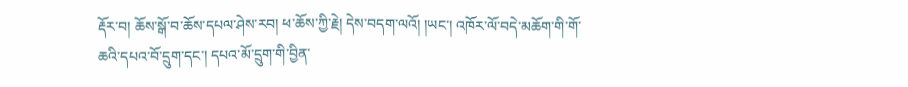རྡོར་བ། ཆོས་སྒོ་བ་ཆོས་དཔལ་ཤེས་རབ། ཕ་ཆོས་ཀྱི་རྗེ། དེས་བདག་ལའོ། །ཡང་། འཁོར་ལོ་བདེ་མཆོག་གི་གོ་ཆའི་དཔའ་བོ་དྲུག་དང་། དཔའ་མོ་དྲུག་གི་བྱིན་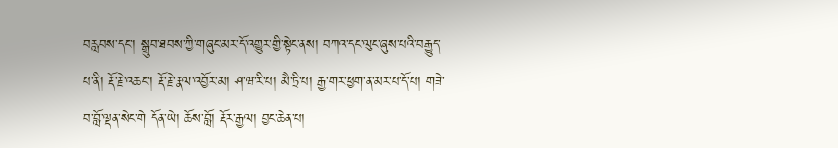བརླབས་དང་། སྒྲུབ་ཐབས་ཀྱི་གཞུང་མར་དོ་འགྱུར་གྱི་སྟེང་ནས། བཀའ་དང་ལུང་ཞུས་པའི་བརྒྱུད་པ་ནི། རྡོ་རྗེ་འཆང་། རྡོ་རྗེ་རྣལ་འབྱོར་མ། ཤ་ཝ་རི་པ། མཻ་ཏྲི་པ། རྒྱ་གར་ཕྱག་ན་མར་པ་དོ་པ། གཟེ་བ་བློ་ལྡན་སེང་གེ དོན་ཡེ། ཆོས་བློ། རྡོར་རྒྱལ། བྱང་ཆེན་པ།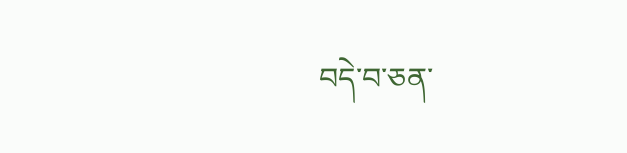བདེ་བ་ཅན་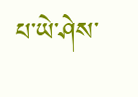པ་ཡེ་ཤེས་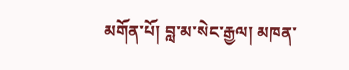མགོན་པོ། བླ་མ་སེང་རྒྱལ། མཁན་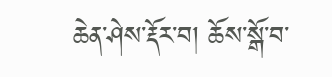ཆེན་ཤེས་རྡོར་བ། ཆོས་སྒོ་བ་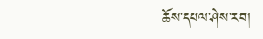ཆོས་དཔལ་ཤེས་རབ།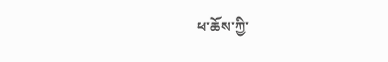ཕ་ཆོས་ཀྱི་